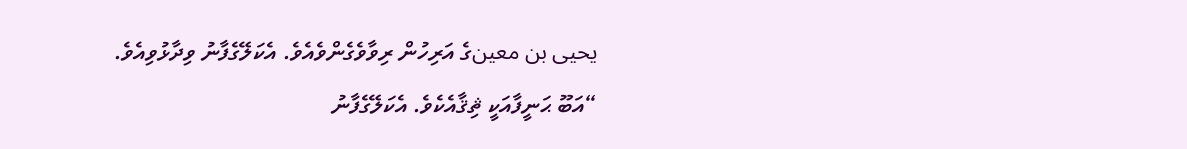يحيى بن معينގެ އަރިހުން ރިވާވެގެންވެއެވެ. އެކަލޭގެފާނު ވިދާޅުވިއެވެ.
“އަބޫ ޙަނީފާއަކީ ޘިޤާއެކެވެ. އެކަލޭގެފާނު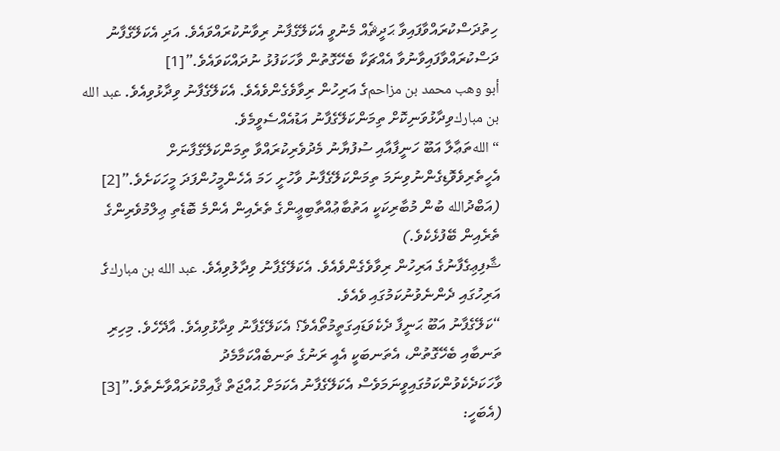ހިތުދަސްކުރައްވާފައިވާ ޙަދީޘެއް މެނުވީ އެކަލޭގެފާނު ރިވާނުކުރައްވައެވެ. އަދި އެކަލޭގެފާނު ދަސްކުރައްވާފައިވާނުވާ އެއްޗަކާ ބެހޭގޮތުން ވާހަކަފުޅު ނުދައްކަވައެވެ.”[1]
أبو وهب محمد بن مزاحمގެ އަރިހުން ރިވާވެގެންވެއެވެ. އެކަލޭގެފާނު ވިދާޅުވިއެވެ. عبد الله بن مباركވިދާޅުވަނިކޮށް ތިމަންކަލޭގެފާނު އަޑުއެއްސެވީމެވެ.
“اللهތަޢާލާ އަބޫ ހަނީފާއާއި ސުފުޔާނު މެދުވެރިކުރައްވާ ތިމަންކަލޭގެފާނަށް އެހީތެރިވެވޮޑިގެންނުވިނަމަ ތިމަންކަލޭގެފާނު ވާހުށީ ހަމަ އެހެންމީހުންފަދަ މީހަކަށެވެ.”[2] (އަބްދުالله ބުން މުބާރިކަކީ އަތުބާޢުއްތާބިޢީންގެ ތެރެއިން އެންމެ ބޮޑެތި ޢިލްމުވެރިންގެ ތެރެއިން ބޭފުޅެކެވެ.)
ޝާފިޢިގެފާނުގެ އަރިހުން ރިވާވެގެންވެއެވެ. އެކަލޭގެފާނު ވިދާލުވިއެވެ. عبد الله بن مباركގެ އަރިހުގައި ދެންނެވުނުކަމުގައި ވެއެވެ.
“ކަލޭގެފާނު އަބޫ ޙަނީފާ ދެކެވަޑައިގަތީމުތޯއެވެ؟ އެކަލޭގެފާނު ވިދާޅުވިއެވެ. އާދޭހެވެ. މިހިރި ތަނބާއި ބެހޭގޮތުން، އެތަނބަކީ އެއީ ރަނުގެ ތަނބެއްކަމާމެދު ވާހަކަދެކެވުންކަމުގައިވީނަމަވެސް އެކަލޭގެފާނު އެކަމަށް ޙުއްޖަތް ޤާއިމްކުރައްވާނެތެވެ.”[3] (އެބަހީ: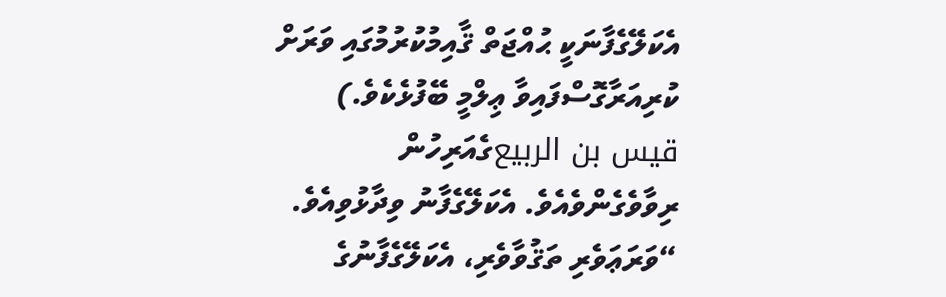އެކަލޭގެފާނަކީ ޙުއްޖަތް ޤާއިމުކުރުމުގައި ވަރަށް ކުރިއަރާގޮސްފައިވާ ޢިލްމީ ބޭފުޅެކެވެ.)
قيس بن الربيعގެއަރިހުން ރިވާވެގެންވެއެވެ. އެކަލޭގެފާނު ވިދާޅުވިއެވެ.
“ވަރަޢަވެރި ތަޤުވާވެރި، އެކަލޭގެފާނުގެ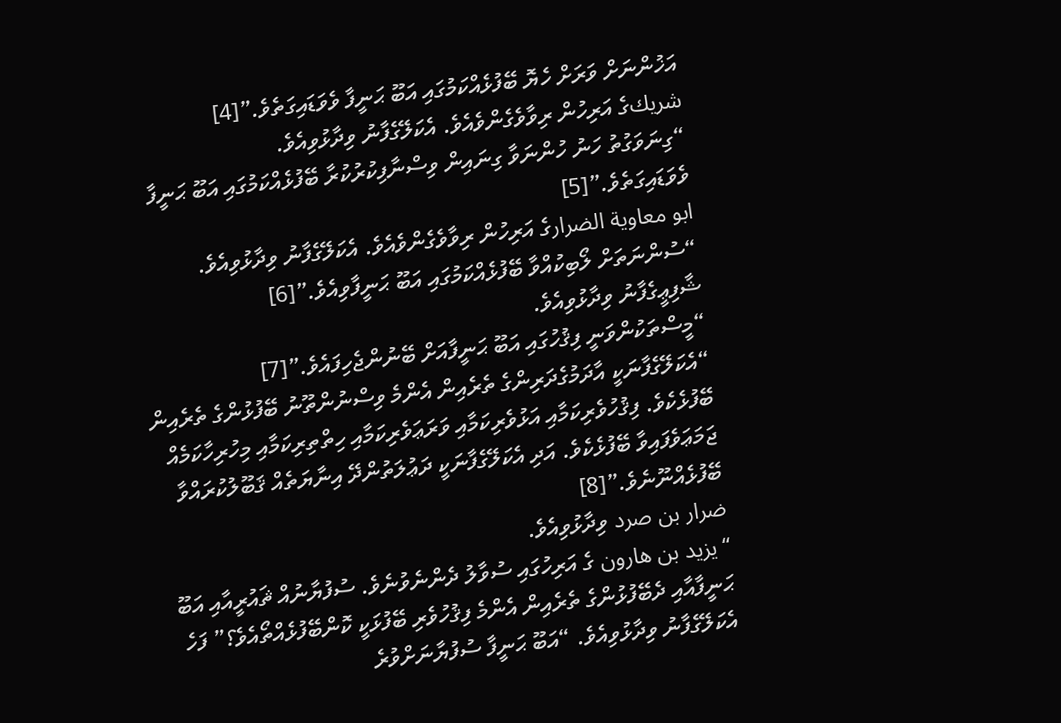އަޚުންނަށް ވަރަށް ހެޔޮ ބޭފުޅެއްކަމުގައި އަބޫ ޙަނީފާ ވެވަޑައިގަތެވެ.”[4]
شريكގެ އަރިހުން ރިވާވެގެންވެއެވެ. އެކަލޭގެފާނު ވިދާޅުވިއެވެ.
“ގިނަވަގުތު ހަނު ހުންނަވާ ގިނައިން ވިސްނާފިކުރުކުރާ ބޭފުޅެއްކަމުގައި އަބޫ ޙަނީފާ ވެވަޑައިގަތެވެ.”[5]
ابو معاوية الضرارގެ އަރިހުން ރިވާވެގެންވެއެވެ. އެކަލޭގެފާނު ވިދާޅުވިއެވެ.
“ސުންނަތަށް ލޯބިކުއްވާ ބޭފުޅެއްކަމުގައި އަބޫ ޙަނީފާވިއެވެ.”[6]
ޝާފިޢީގެފާނު ވިދާޅުވިއެވެ.
“މީސްތަކުންވަނީ ފިޤުހުގައި އަބޫ ޙަނީފާއަށް ބޭނުންޖެހިފައެވެ.”[7]
“އެކަލޭގެފާނަކީ އާދަމުގެދަރިންގެ ތެރެއިން އެންމެ ވިސްނުންތޫނު ބޭފުޅުންގެ ތެރެއިން ބޭފުޅެކެވެ. ފިޤުހުވެރިކަމާއި އަޅުވެރިކަމާއި ވަރަޢަވެރިކަމާއި ހިތްތިރިކަމާއި މިހުރިހާކަމެއް ޖަމަޢަވެފައިވާ ބޭފުޅެކެވެ. އަދި އެކަލޭގެފާނަކީ ދަޢުލަތުންދޭ އިނާޔަތެއް ޤަބޫލުކުރައްވާ ބޭފުޅެއްނޫނެވެ.”[8]
ضرار بن صرد ވިދާޅުވިއެވެ.
“يزيد بن هارون ގެ އަރިހުގައި ސުވާލު ދެންނެވުނެވެ. ސުފުޔާނުއް ޘައުރީއާއި އަބޫ ޙަނީފާއާއި ދެބޭފުޅުންގެ ތެރެއިން އެންމެ ފިޤުހުވެރި ބޭފުޅަކީ ކޮންބޭފުޅެއްތޯއެވެ؟” ފަހެ އެކަލޭގެފާނު ވިދާޅުވިއެވެ. “އަބޫ ޙަނީފާ ސުފުޔާނަށްވުރެ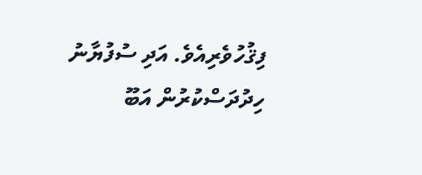ފިޤުހުވެރިއެވެ. އަދި ސުފުޔާނު ހިދުދަސްކުރުން އަބޫ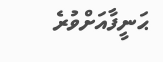ޙަނީފާއަށްވުރެ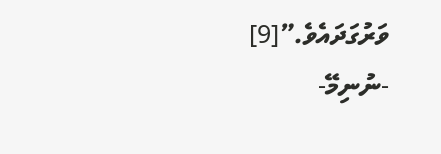ވަރުގަދައެވެ.”[9]
-ނުނިމޭ-